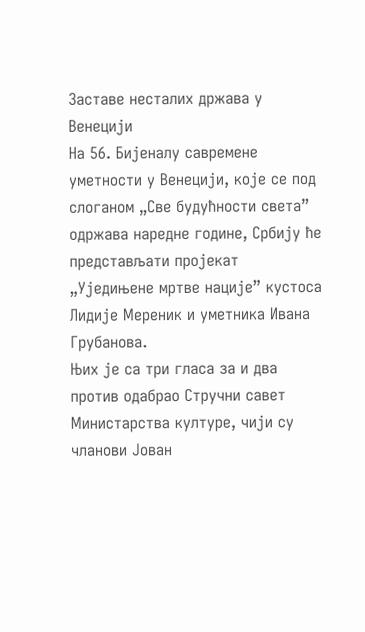Заставе несталих држава у Венецији
На 56. Бијеналу савремене уметности у Венецији, које се под слоганом „Све будућности света” одржава наредне године, Србију ће представљати пројекат „Уједињене мртве нације” кустоса Лидије Мереник и уметника Ивана Грубанова.
Њих је са три гласа за и два против одабрао Стручни савет Министарства културе, чији су чланови Јован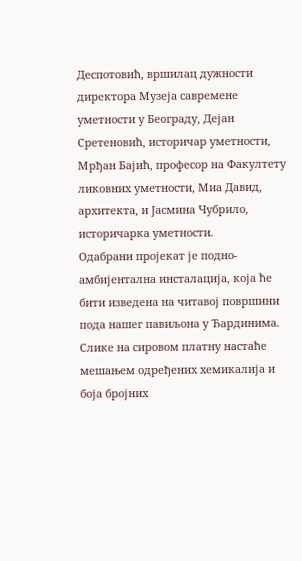Деспотовић, вршилац дужности директора Музеја савремене уметности у Беoграду, Дејан Сретеновић, историчар уметности, Мрђан Бајић, професор на Факултету ликовних уметности, Миа Давид, архитекта, и Јасмина Чубрило, историчарка уметности.
Одабрани пројекат је подно-амбијентална инсталација, која ће бити изведена на читавој површини пода нашег павиљона у Ђардинима. Слике на сировом платну настаће мешањем одређених хемикалија и боја бројних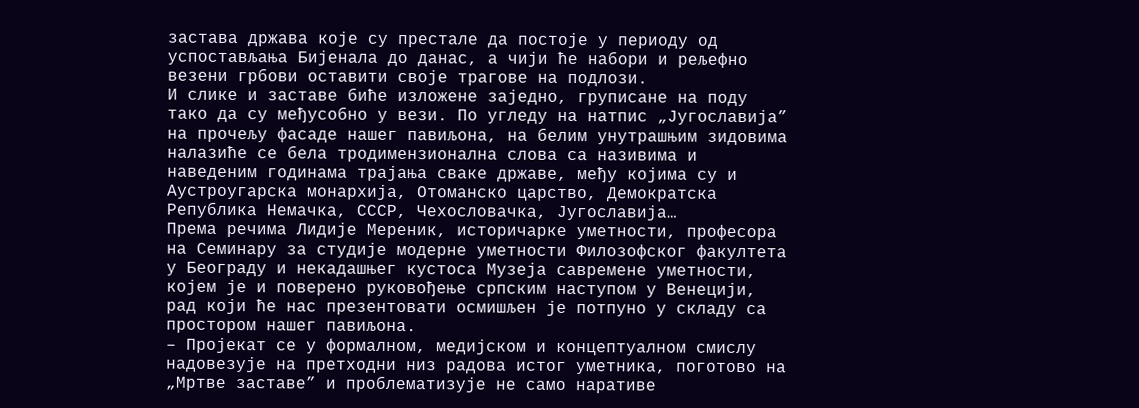застава држава које су престале да постоје у периоду од успостављања Бијенала до данас, а чији ће набори и рељефно везени грбови оставити своје трагове на подлози.
И слике и заставе биће изложене заједно, груписане на поду тако да су међусобно у вези. По угледу на натпис „Југославија” на прочељу фасаде нашег павиљона, на белим унутрашњим зидовима налазиће се бела тродимензионална слова са називима и наведеним годинама трајања сваке државе, међу којима су и Аустроугарска монархија, Отоманско царство, Демократска Република Немачка, СССР, Чехословачка, Југославија…
Према речима Лидије Мереник, историчарке уметности, професора на Семинару за студије модерне уметности Филозофског факултета у Београду и некадашњег кустоса Музеја савремене уметности, којем је и поверено руковођење српским наступом у Венецији, рад који ће нас презентовати осмишљен је потпуно у складу са простором нашег павиљона.
– Пројекат се у формалном, медијском и концептуалном смислу надовезује на претходни низ радова истог уметника, поготово на „Мртве заставе” и проблематизује не само наративе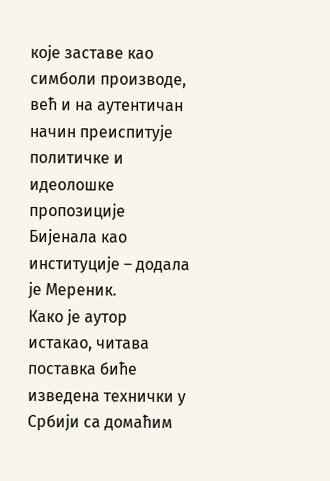које заставе као симболи производе, већ и на аутентичан начин преиспитује политичке и идеолошке пропозиције Бијенала као институције – додала је Мереник.
Како је аутор истакао, читава поставка биће изведена технички у Србији са домаћим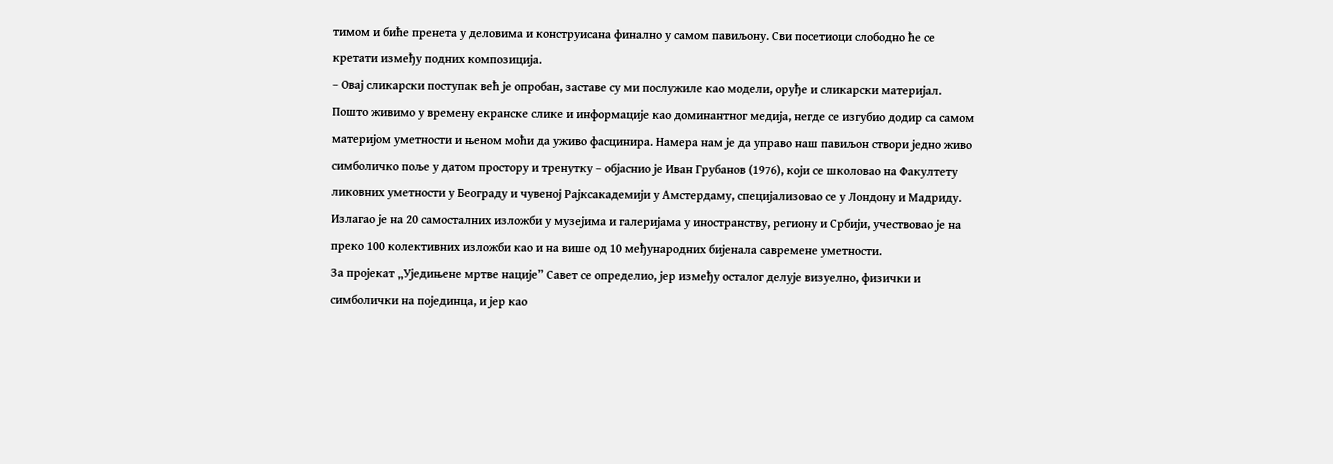тимом и биће пренета у деловима и конструисана финално у самом павиљону. Сви посетиоци слободно ће се кретати између подних композиција.
– Овај сликарски поступак већ је опробан, заставе су ми послужиле као модели, оруђе и сликарски материјал. Пошто живимо у времену екранске слике и информације као доминантног медија, негде се изгубио додир са самом материјом уметности и њеном моћи да уживо фасцинира. Намера нам је да управо наш павиљон створи једно живо симболичко поље у датом простору и тренутку – објаснио је Иван Грубанов (1976), који се школовао на Факултету ликовних уметности у Београду и чувеној Рајксакадемији у Амстердаму, специјализовао се у Лондону и Мадриду.
Излагао је на 20 самосталних изложби у музејима и галеријама у иностранству, региону и Србији, учествовао је на преко 100 колективних изложби као и на више од 10 међународних бијенала савремене уметности.
За пројекат „Уједињене мртве нације” Савет се определио, јер између осталог делује визуелно, физички и симболички на појединца, и јер као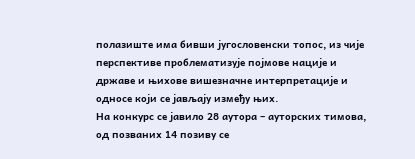полазиште има бивши југословенски топос, из чије перспективе проблематизује појмове нације и државе и њихове вишезначне интерпретације и односе који се јављају између њих.
На конкурс се јавило 28 аутора – ауторских тимова, од позваних 14 позиву се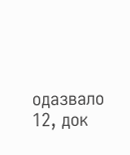одазвало 12, док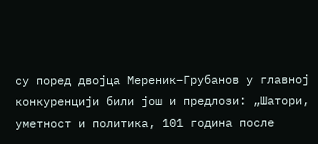су поред двојца Мереник–Грубанов у главној конкуренцији били још и предлози: „Шатори, уметност и политика, 101 година после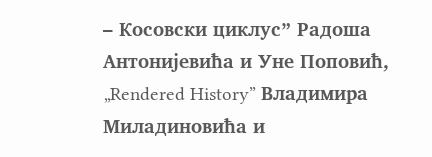– Косовски циклус” Радоша Антонијевића и Уне Поповић, „Rendered History” Владимира Миладиновића и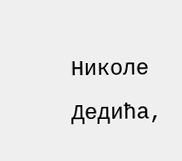Николе Дедића,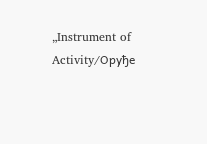„Instrument of Activity/Оруђе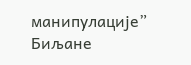манипулације” Биљане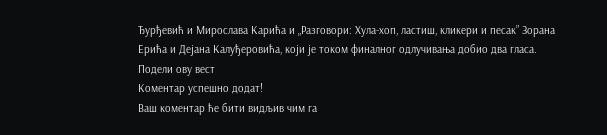Ђурђевић и Мирослава Карића и „Разговори: Хула-хоп, ластиш, кликери и песак” Зорана Ерића и Дејана Калуђеровића, који је током финалног одлучивања добио два гласа.
Подели ову вест
Комeнтар успeшно додат!
Ваш комeнтар ћe бити видљив чим га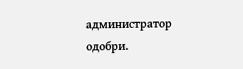администратор одобри.